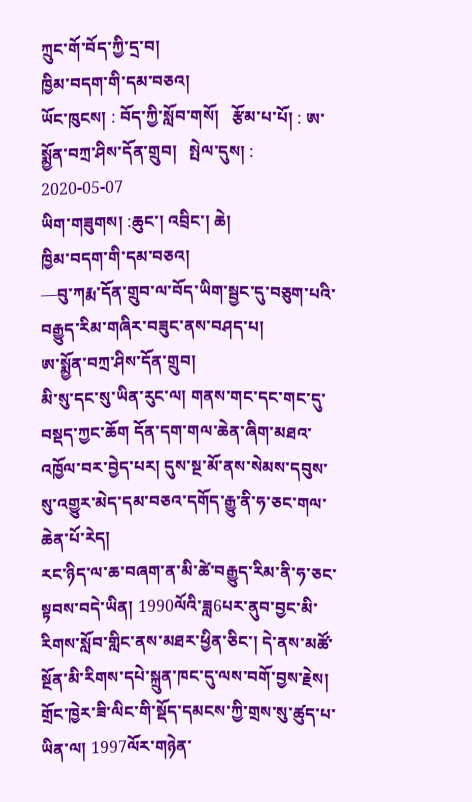ཀྲུང་གོ་བོད་ཀྱི་དྲ་བ།
ཁྱིམ་བདག་གི་དམ་བཅའ།
ཡོང་ཁུངས། : བོད་ཀྱི་སློབ་གསོ།   རྩོམ་པ་པོ། : ཨ་སྨྱོན་བཀྲ་ཤིས་དོན་གྲུབ།   སྤེལ་དུས། : 2020-05-07
ཡིག་གཟུགས། :ཆུང་། འབྲིང་། ཆེ།
ཁྱིམ་བདག་གི་དམ་བཅའ།
—བུ་ཀརྨ་དོན་གྲུབ་ལ་བོད་ཡིག་སྦྱང་དུ་བཅུག་པའི་བརྒྱུད་རིམ་གཞིར་བཟུང་ནས་བཤད་པ།
ཨ་སྨྱོན་བཀྲ་ཤིས་དོན་གྲུབ།
མི་སུ་དང་སུ་ཡིན་རུང་ལ། གནས་གང་དང་གང་དུ་བསྡད་ཀྱང་ཆོག དོན་དག་གལ་ཆེན་ཞིག་མཐའ་འཁྱོལ་བར་བྱེད་པར། དུས་སྔ་མོ་ནས་སེམས་དབུས་སུ་འགྱུར་མེད་དམ་བཅའ་དགོད་རྒྱུ་ནི་ཧ་ཅང་གལ་ཆེན་པོ་རེད།
རང་ཉིད་ལ་ཆ་བཞག་ན་མི་ཚེ་བརྒྱུད་རིམ་ནི་ཧ་ཅང་སྟབས་བདེ་ཡིན། 1990ལོའི་ཟླ6པར་ནུབ་བྱང་མི་རིགས་སློབ་གླིང་ནས་མཐར་ཕྱིན་ཅིང་། དེ་ནས་མཚོ་སྔོན་མི་རིགས་དཔེ་སྐྲུན་ཁང་དུ་ལས་བགོ་བྱས་རྗེས། གྲོང་ཁྱེར་ཟི་ལིང་གི་སྡོད་དམངས་ཀྱི་གྲས་སུ་ཚུད་པ་ཡིན་ལ། 1997ལོར་གཉེན་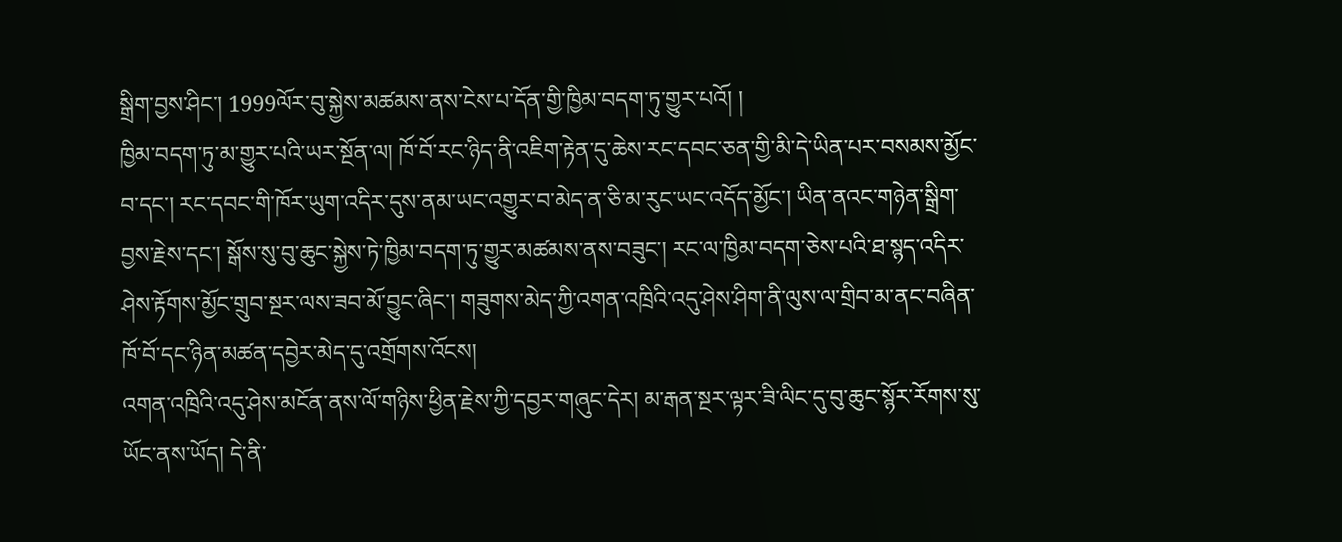སྒྲིག་བྱས་ཤིང་། 1999ལོར་བུ་སྐྱེས་མཚམས་ནས་ངེས་པ་དོན་གྱི་ཁྱིམ་བདག་ཏུ་གྱུར་པའོ། །
ཁྱིམ་བདག་ཏུ་མ་གྱུར་པའི་ཡར་སྔོན་ལ། ཁོ་བོ་རང་ཉིད་ནི་འཇིག་རྟེན་དུ་ཆེས་རང་དབང་ཅན་གྱི་མི་དེ་ཡིན་པར་བསམས་མྱོང་བ་དང་། རང་དབང་གི་ཁོར་ཡུག་འདིར་དུས་ནམ་ཡང་འགྱུར་བ་མེད་ན་ཅི་མ་རུང་ཡང་འདོད་མྱོང་། ཡིན་ནའང་གཉེན་སྒྲིག་བྱས་རྗེས་དང་། སྒོས་སུ་བུ་ཆུང་སྐྱེས་ཏེ་ཁྱིམ་བདག་ཏུ་གྱུར་མཚམས་ནས་བཟུང་། རང་ལ་ཁྱིམ་བདག་ཅེས་པའི་ཐ་སྙད་འདིར་ཤེས་རྟོགས་མྱོང་གྲུབ་སྔར་ལས་ཟབ་མོ་བྱུང་ཞིང་། གཟུགས་མེད་ཀྱི་འགན་འཁྲིའི་འདུ་ཤེས་ཤིག་ནི་ལུས་ལ་གྲིབ་མ་ནང་བཞིན་ཁོ་བོ་དང་ཉིན་མཚན་དབྱེར་མེད་དུ་འགྲོགས་འོངས།
འགན་འཁྲིའི་འདུ་ཤེས་མངོན་ནས་ལོ་གཉིས་ཕྱིན་རྗེས་ཀྱི་དབྱར་གཞུང་དེར། མ་རྒན་སྔར་ལྟར་ཟི་ལིང་དུ་བུ་ཆུང་སྙོར་རོགས་སུ་ཡོང་ནས་ཡོད། དེ་ནི་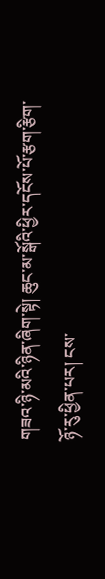གཟའ་ཉི་མའི་ཉིན་ཞིག་སྟེ། ཆུང་མ་སྒོའི་ཕྱིར་དངོས་པོ་རྩག་རྩིག་ཉོ་རུ་ཕྱིན་པར། ངས་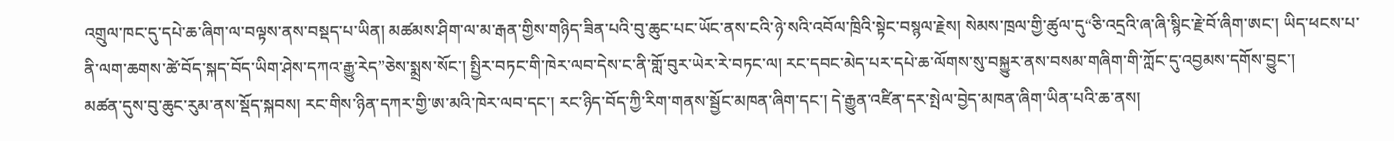འགྲུལ་ཁང་དུ་དཔེ་ཆ་ཞིག་ལ་བལྟས་ནས་བསྡད་པ་ཡིན། མཚམས་ཤིག་ལ་མ་རྒན་གྱིས་གཉིད་ཟིན་པའི་བུ་ཆུང་པང་ཡོང་ནས་ངའི་ཉེ་སའི་འབོལ་ཁྲིའི་སྟེང་བསྙལ་རྗེས། སེམས་ཁྲལ་གྱི་ཚུལ་དུ“ཅི་འདྲའི་ཞ་ཞི་སྙིང་རྗེ་བོ་ཞིག་ཨང་། ཡིད་ཕངས་པ་ནི་ལག་ཆགས་ཚེ་བོད་སྐད་བོད་ཡིག་ཤེས་དཀའ་རྒྱུ་རེད”ཅེས་སྨྲས་སོང་། སྤྱིར་བཏང་གི་ཁེར་ལབ་དེས་ང་ནི་གློ་བུར་ཡེར་རེ་བཏང་ལ། རང་དབང་མེད་པར་དཔེ་ཆ་ལོགས་སུ་བསྐྱུར་ནས་བསམ་གཞིག་གི་ཀློང་དུ་འབྱམས་དགོས་བྱུང་།
མཚན་དུས་བུ་ཆུང་རུམ་ནས་སྡོད་སྐབས། རང་གིས་ཉིན་དཀར་གྱི་ཨ་མའི་ཁེར་ལབ་དང་། རང་ཉིད་བོད་ཀྱི་རིག་གནས་སྦྱོང་མཁན་ཞིག་དང་། དེ་རྒྱུན་འཛིན་དར་སྤེལ་བྱེད་མཁན་ཞིག་ཡིན་པའི་ཆ་ནས།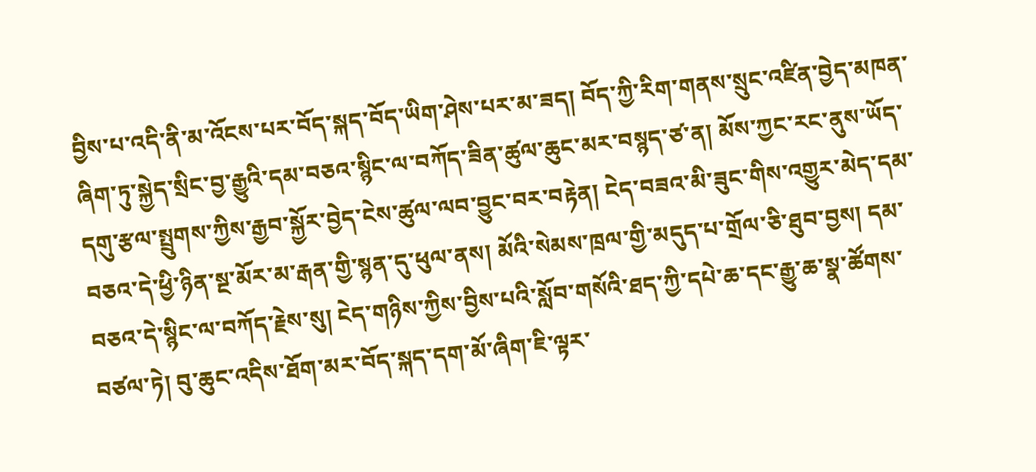བྱིས་པ་འདི་ནི་མ་འོངས་པར་བོད་སྐད་བོད་ཡིག་ཤེས་པར་མ་ཟད། བོད་ཀྱི་རིག་གནས་སྲུང་འཛིན་བྱེད་མཁན་ཞིག་ཏུ་སྐྱེད་སྲིང་བྱ་རྒྱུའི་དམ་བཅའ་སྙིང་ལ་བཀོད་ཟིན་ཚུལ་ཆུང་མར་བསྙད་ཙ་ན། མོས་ཀྱང་རང་ནུས་ཡོད་དགུ་རྩལ་སྤྲུགས་ཀྱིས་རྒྱབ་སྐྱོར་བྱེད་ངེས་ཚུལ་ལབ་བྱུང་བར་བརྟེན། ངེད་བཟའ་མི་ཟུང་གིས་འགྱུར་མེད་དམ་བཅའ་དེ་ཕྱི་ཉིན་སྔ་མོར་མ་རྒན་གྱི་སྙན་དུ་ཕུལ་ནས། མོའི་སེམས་ཁྲལ་གྱི་མདུད་པ་གྲོལ་ཅི་ཐུབ་བྱས། དམ་བཅའ་དེ་སྙིང་ལ་བཀོད་རྗེས་སུ། ངེད་གཉིས་ཀྱིས་བྱིས་པའི་སློབ་གསོའི་ཐད་ཀྱི་དཔེ་ཆ་དང་རྒྱུ་ཆ་སྣ་ཚོགས་བཙལ་ཏེ། བུ་ཆུང་འདིས་ཐོག་མར་བོད་སྐད་དག་མོ་ཞིག་ཇི་ལྟར་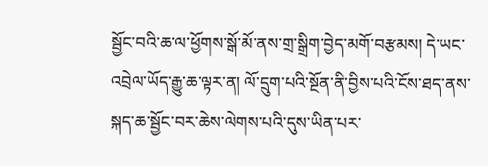སྦྱོང་བའི་ཆ་ལ་ཕྱོགས་སྒོ་མོ་ནས་གྲ་སྒྲིག་བྱེད་མགོ་བརྩམས། དེ་ཡང་འབྲེལ་ཡོད་རྒྱུ་ཆ་ལྟར་ན། ལོ་དྲུག་པའི་སྔོན་ནི་བྱིས་པའི་ངོས་ཐད་ནས་སྐད་ཆ་སྦྱོང་བར་ཆེས་ལེགས་པའི་དུས་ཡིན་པར་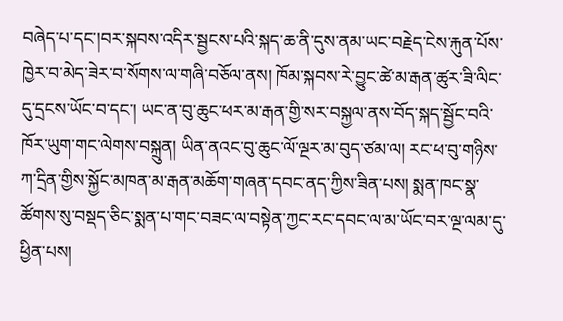བཞེད་པ་དང་།བར་སྐབས་འདིར་སྦྱངས་པའི་སྐད་ཆ་ནི་དུས་ནམ་ཡང་བརྗེད་ངེས་རྐུན་པོས་ཁྱེར་བ་མེད་ཟེར་བ་སོགས་ལ་གཞི་བཅོལ་ནས། ཁོམ་སྐབས་རེ་བྱུང་ཚེ་མ་རྒན་ཚུར་ཟི་ལིང་དུ་དྲངས་ཡོང་བ་དང་། ཡང་ན་བུ་ཆུང་ཕར་མ་རྒན་གྱི་སར་བསྐྱལ་ནས་བོད་སྐད་སྦྱོང་བའི་ཁོར་ཡུག་གང་ལེགས་བསྐྲུན། ཡིན་ནའང་བུ་ཆུང་ལོ་ལྔར་མ་བུད་ཙམ་ལ། རང་ཕ་བུ་གཉིས་ཀ་དྲིན་གྱིས་སྐྱོང་མཁན་མ་རྒན་མཆོག་གཞན་དབང་ནད་ཀྱིས་ཟིན་པས། སྨན་ཁང་སྣ་ཚོགས་སུ་བསྡད་ཅིང་སྨན་པ་གང་བཟང་ལ་བསྟེན་ཀྱང་རང་དབང་ལ་མ་ཡོང་བར་ལྔ་ལམ་དུ་ཕྱིན་པས།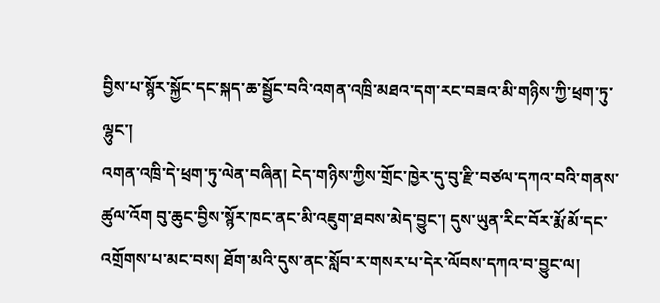བྱིས་པ་སྙོར་སྐྱོང་དང་སྐད་ཆ་སྦྱོང་བའི་འགན་འཁྲི་མཐའ་དག་རང་བཟའ་མི་གཉིས་ཀྱི་ཕྲག་ཏུ་ལྷུང་།
འགན་འཁྲི་དེ་ཕྲག་ཏུ་ལེན་བཞིན། ངེད་གཉིས་ཀྱིས་གྲོང་ཁྱེར་དུ་བུ་རྫི་བཙལ་དཀའ་བའི་གནས་ཚུལ་འོག བུ་ཆུང་བྱིས་སྙོར་ཁང་ནང་མི་འཇུག་ཐབས་མེད་བྱུང་། དུས་ཡུན་རིང་བོར་རྨོ་མོ་དང་འགྲོགས་པ་མང་བས། ཐོག་མའི་དུས་ནང་སློབ་ར་གསར་པ་དེར་ལོབས་དཀའ་བ་བྱུང་ལ།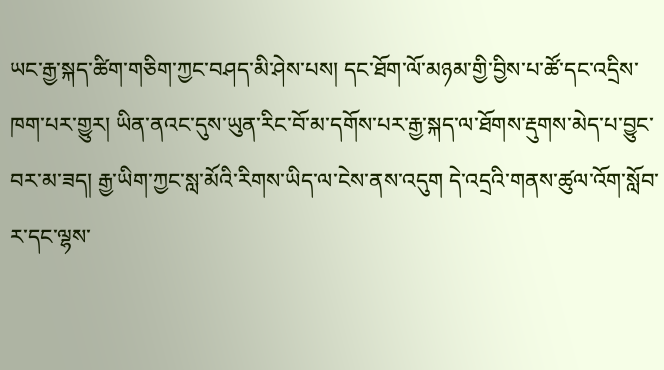ཡང་རྒྱ་སྐད་ཚིག་གཅིག་ཀྱང་བཤད་མི་ཤེས་པས། དང་ཐོག་ལོ་མཉམ་གྱི་བྱིས་པ་ཚོ་དང་འདྲིས་ཁག་པར་གྱུར། ཡིན་ནའང་དུས་ཡུན་རིང་བོ་མ་དགོས་པར་རྒྱ་སྐད་ལ་ཐོགས་རྡུགས་མེད་པ་བྱུང་བར་མ་ཟད། རྒྱ་ཡིག་ཀྱང་སླ་མོའི་རིགས་ཡིད་ལ་ངེས་ནས་འདུག དེ་འདྲའི་གནས་ཚུལ་འོག་སློབ་ར་དང་ལྷས་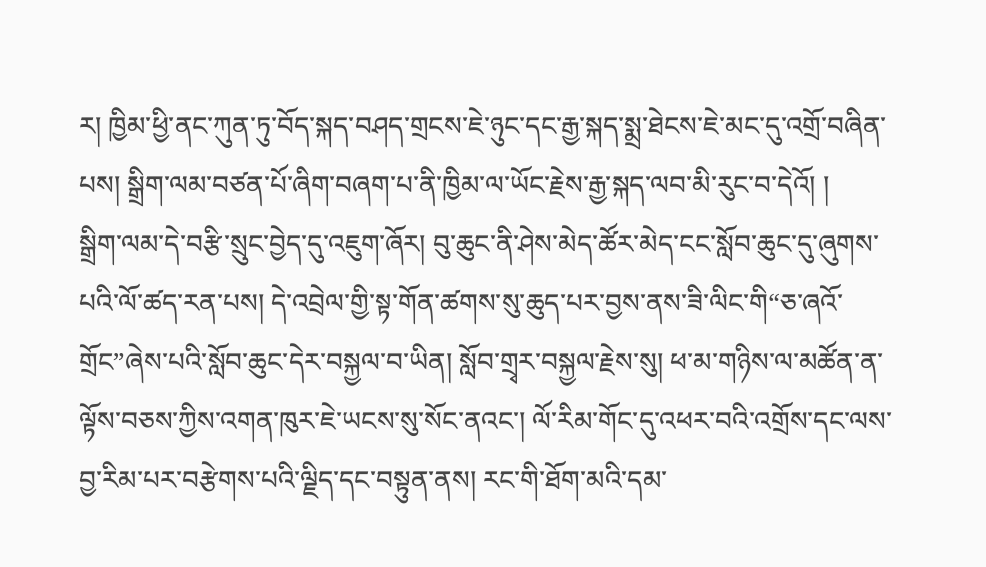ར། ཁྱིམ་ཕྱི་ནང་ཀུན་ཏུ་བོད་སྐད་བཤད་གྲངས་ཇེ་ཉུང་དང་རྒྱ་སྐད་སྨྲ་ཐེངས་ཇེ་མང་དུ་འགྲོ་བཞིན་པས། སྒྲིག་ལམ་བཙན་པོ་ཞིག་བཞག་པ་ནི་ཁྱིམ་ལ་ཡོང་རྗེས་རྒྱ་སྐད་ལབ་མི་རུང་བ་དེའོ། །
སྒྲིག་ལམ་དེ་བརྩི་སྲུང་བྱེད་དུ་འཇུག་ཞོར། བུ་ཆུང་ནི་ཤེས་མེད་ཚོར་མེད་ངང་སློབ་ཆུང་དུ་ཞུགས་པའི་ལོ་ཚད་རན་པས། དེ་འབྲེལ་གྱི་སྟ་གོན་ཚགས་སུ་ཆུད་པར་བྱས་ནས་ཟི་ལིང་གི“ཅ་ཞའོ་གྲོང”ཞེས་པའི་སློབ་ཆུང་དེར་བསྐྱལ་བ་ཡིན། སློབ་གྲྭར་བསྐྱལ་རྗེས་སུ། ཕ་མ་གཉིས་ལ་མཚོན་ན་ལྟོས་བཅས་ཀྱིས་འགན་ཁུར་ཇེ་ཡངས་སུ་སོང་ནའང་། ལོ་རིམ་གོང་དུ་འཕར་བའི་འགྲོས་དང་ལས་བྱ་རིམ་པར་བརྩེགས་པའི་ལྗིད་དང་བསྟུན་ནས། རང་གི་ཐོག་མའི་དམ་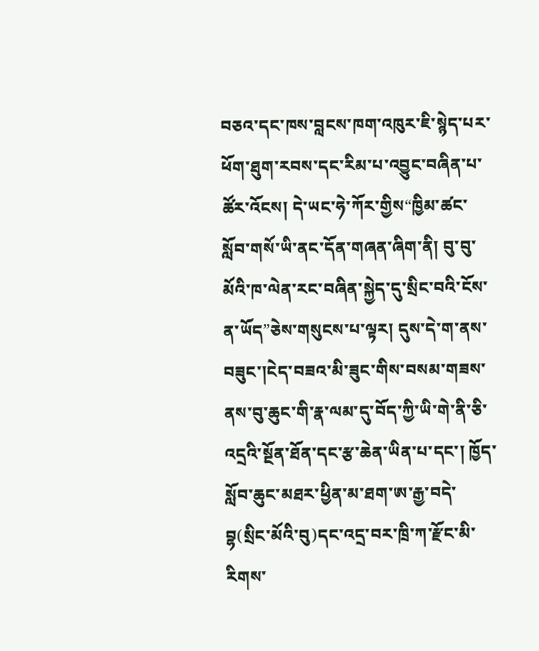བཅའ་དང་ཁས་བླངས་ཁག་འཁུར་ཇི་སྙེད་པར་ཕོག་ཐུག་རབས་དང་རིམ་པ་འབྱུང་བཞིན་པ་ཚོར་འོངས། དེ་ཡང་ཧེ་ཀོར་གྱིས“ཁྱིམ་ཚང་སློབ་གསོ་ཡི་ནང་དོན་གཞན་ཞིག་ནི། བུ་བུ་མོའི་ཁ་ལེན་རང་བཞིན་སྐྱེད་དུ་སྲིང་བའི་ངོས་ན་ཡོད”ཅེས་གསུངས་པ་ལྟར། དུས་དེ་ག་ནས་བཟུང་།ངེད་བཟའ་མི་ཟུང་གིས་བསམ་གཟས་ནས་བུ་ཆུང་གི་རྣ་ལམ་དུ་བོད་ཀྱི་ཡི་གེ་ནི་ཅི་འདྲའི་སྔོན་ཐོན་དང་རྩ་ཆེན་ཡིན་པ་དང་། ཁྱོད་སློབ་ཆུང་མཐར་ཕྱིན་མ་ཐག་ཨ་རྒྱ་བདེ་བྷ(སྲིང་མོའི་བུ)དང་འདྲ་བར་ཁྲི་ཀ་རྫོང་མི་རིགས་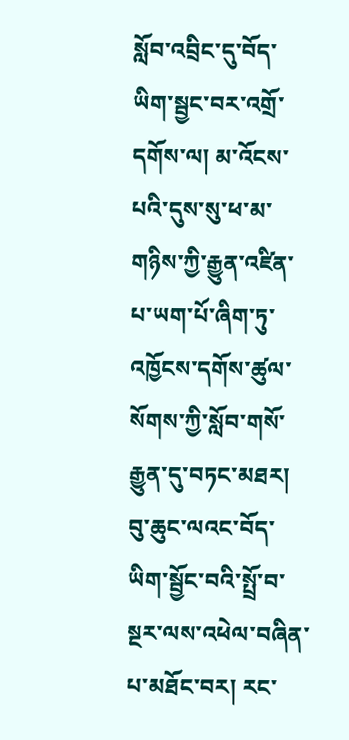སློབ་འབྲིང་དུ་བོད་ཡིག་སྦྱང་བར་འགྲོ་དགོས་ལ། མ་འོངས་པའི་དུས་སུ་ཕ་མ་གཉིས་ཀྱི་རྒྱུན་འཛིན་པ་ཡག་པོ་ཞིག་ཏུ་འཁྱོངས་དགོས་ཚུལ་སོགས་ཀྱི་སློབ་གསོ་རྒྱུན་དུ་བཏང་མཐར། བུ་ཆུང་ལའང་བོད་ཡིག་སྦྱོང་བའི་སྤྲོ་བ་སྔར་ལས་འཕེལ་བཞིན་པ་མཐོང་བར། རང་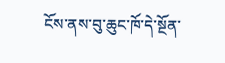ངོས་ནས་བུ་ཆུང་ཁོ་དེ་སྔོན་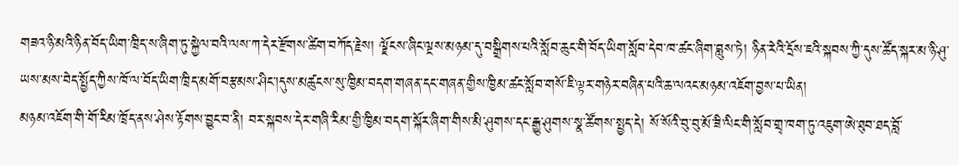གཟའ་ཉི་མའི་ཉིན་བོད་ཡིག་ཁྲིད་ས་ཞིག་ཏུ་སྐྱེལ་བའི་ལས་ཀ་དེར་རྫོགས་ཚིག་བཀོད་རྗེས། ལྗོངས་ཞིང་ལྔས་མཉམ་དུ་བསྒྲིགས་པའི་སློབ་ཆུང་གི་བོད་ཡིག་སློབ་དེབ་ཁ་ཚང་ཞིག་བླུས་ཏེ། ཉིན་རེའི་དྲོས་ཇའི་སྐབས་ཀྱི་དུས་ཚོད་སྐར་མ་ཉི་ཤུ་ཡས་མས་བེད་སྤྱོད་ཀྱིས་ཁོ་ལ་བོད་ཡིག་ཁྲིད་མགོ་བརྩམས་ཤིང་།དུས་མཚུངས་སུ་ཁྱིམ་བདག་གཞན་དང་གཞན་གྱིས་ཁྱིམ་ཚང་སློབ་གསོ་ཇི་ལྟར་གཉེར་བཞིན་པའི་ཆ་ལའང་མཉམ་འཇོག་བྱས་པ་ཡིན།
མཉམ་འཇོག་གི་གོ་རིམ་ཁྲོད་ནས་ཤེས་རྟོགས་བྱུང་བ་ནི། བར་སྐབས་དེར་གཞི་རིམ་གྱི་ཁྱིམ་བདག་སྐོར་ཞིག་གིས་མི་ཤུགས་དང་རྒྱུ་ཤུགས་སྣ་ཚོགས་སྤྱད་དེ། སོ་སོའི་བུ་བུ་མོ་ཟི་ལིང་གི་སློབ་གྲྭ་ཁག་ཏུ་འཇུག་ཨེ་ཐུབ་ཐད་བློ་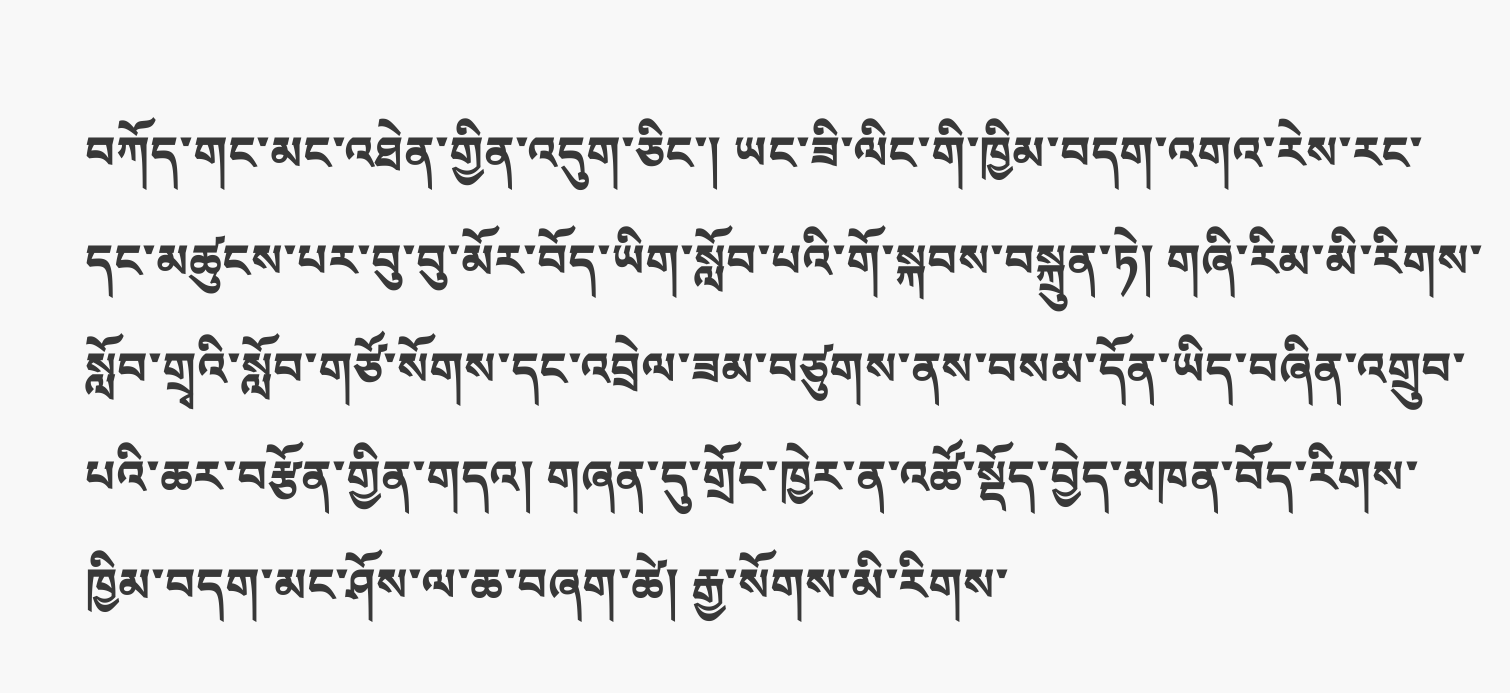བཀོད་གང་མང་འཐེན་གྱིན་འདུག་ཅིང་། ཡང་ཟི་ལིང་གི་ཁྱིམ་བདག་འགའ་རེས་རང་དང་མཚུངས་པར་བུ་བུ་མོར་བོད་ཡིག་སློབ་པའི་གོ་སྐབས་བསྐྲུན་ཏེ། གཞི་རིམ་མི་རིགས་སློབ་གྲྭའི་སློབ་གཙོ་སོགས་དང་འབྲེལ་ཟམ་བཙུགས་ནས་བསམ་དོན་ཡིད་བཞིན་འགྲུབ་པའི་ཆར་བརྩོན་གྱིན་གདའ། གཞན་དུ་གྲོང་ཁྱེར་ན་འཚོ་སྡོད་བྱེད་མཁན་བོད་རིགས་ཁྱིམ་བདག་མང་ཤོས་ལ་ཆ་བཞག་ཚེ། རྒྱ་སོགས་མི་རིགས་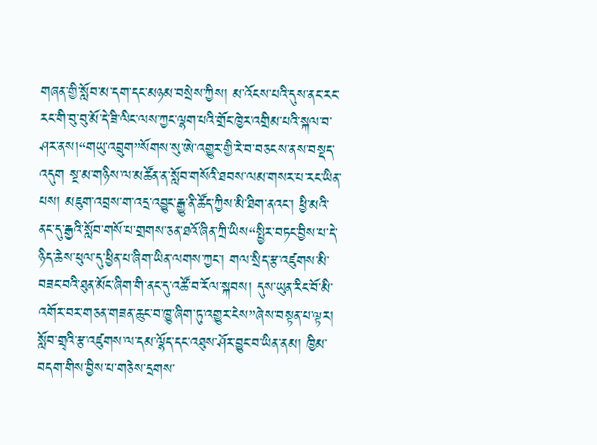གཞན་གྱི་སློབ་མ་དག་དང་མཉམ་བསྲེས་ཀྱིས། མ་འོངས་པའི་དུས་ནང་རང་རང་གི་བུ་བུ་མོ་དེ་ཟི་ལིང་ལས་ཀྱང་ལྷག་པའི་གྲོང་ཁྱེར་འགྲིམ་པའི་སྐལ་བ་ཤར་ནས།“གཡུ་འབྲུག”སོགས་སུ་ཨེ་འགྱུར་གྱི་རེ་བ་བཅངས་ནས་བསྡད་འདུག སྔ་མ་གཉིས་ལ་མཚོན་ན་སློབ་གསོའི་ཐབས་ལམ་གསར་པ་རང་ཡིན་པས། མཇུག་འབྲས་ག་འདྲ་འབྱུང་རྒྱུ་ནི་ཚོད་ཀྱིས་མི་ཐིག་ནའང་། ཕྱི་མའི་ནང་དུ་རྒྱའི་སློབ་གསོ་པ་གྲགས་ཅན་ཐའོ་ཞིན་ཀྲི་ཡིས“སྤྱིར་བཏང་བྱིས་པ་དེ་ཉིད་ཆེས་ཕུལ་དུ་ཕྱིན་པ་ཞིག་ཡིན་ལགས་ཀྱང་། གལ་སྲིད་རྩ་འཛུགས་མི་བཟང་བའི་ཐུན་མོང་ཞིག་གི་ནང་དུ་འཚོ་བ་རོལ་སྐབས། དུས་ཡུན་རིང་བོ་མི་འགོར་བར་གཅན་གཟན་ཆུང་བ་ཁྱུ་ཞིག་ཏུ་འགྱུར་ངེས”ཞེས་བསྟན་པ་ལྟར། སློབ་གྲྭའི་རྩ་འཛུགས་ལ་དམ་ལྷོད་དང་འཐུས་ཤོར་བྱུང་བ་ཡིན་ནམ། ཁྱིམ་བདག་གིས་བྱིས་པ་གཅེས་དྲགས་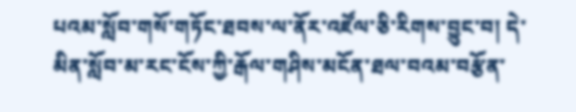པའམ་སློབ་གསོ་གཏོང་ཐབས་ལ་ནོར་འཛོལ་ཅི་རིགས་བྱུང་བ། དེ་མིན་སློབ་མ་རང་ངོས་ཀྱི་རྒོལ་གཤིས་མངོན་ཐལ་བའམ་བརྩོན་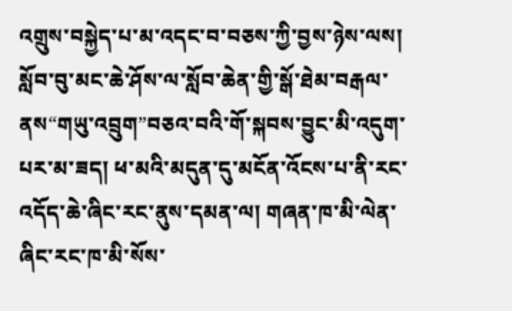འགྲུས་བསྐྱེད་པ་མ་འདང་བ་བཅས་ཀྱི་བྱས་ཉེས་ལས། སློབ་བུ་མང་ཆེ་ཤོས་ལ་སློབ་ཆེན་གྱི་སྒོ་ཐེམ་བརྒལ་ནས“གཡུ་འབྲུག”བཅའ་བའི་གོ་སྐབས་བྱུང་མི་འདུག་པར་མ་ཟད། ཕ་མའི་མདུན་དུ་མངོན་འོངས་པ་ནི་རང་འདོད་ཆེ་ཞིང་རང་ནུས་དམན་ལ། གཞན་ཁ་མི་ལེན་ཞིང་རང་ཁ་མི་སོས་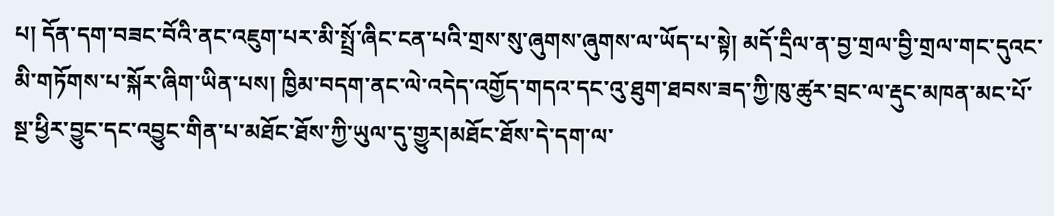པ། དོན་དག་བཟང་བོའི་ནང་འཇུག་པར་མི་སྤྲོ་ཞིང་ངན་པའི་གྲས་སུ་ཞུགས་ཞུགས་ལ་ཡོད་པ་སྟེ། མདོ་དྲིལ་ན་བྱ་གྲལ་བྱི་གྲལ་གང་དུའང་མི་གཏོགས་པ་སྐོར་ཞིག་ཡིན་པས། ཁྱིམ་བདག་ནང་ལེ་འདེད་འགྱོད་གདའ་དང་འུ་ཐུག་ཐབས་ཟད་ཀྱི་ཁུ་ཚུར་བྲང་ལ་རྡུང་མཁན་མང་པོ་སྔ་ཕྱིར་བྱུང་དང་འབྱུང་གིན་པ་མཐོང་ཐོས་ཀྱི་ཡུལ་དུ་གྱུར།མཐོང་ཐོས་དེ་དག་ལ་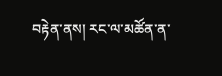བརྟེན་ནས། རང་ལ་མཚོན་ན་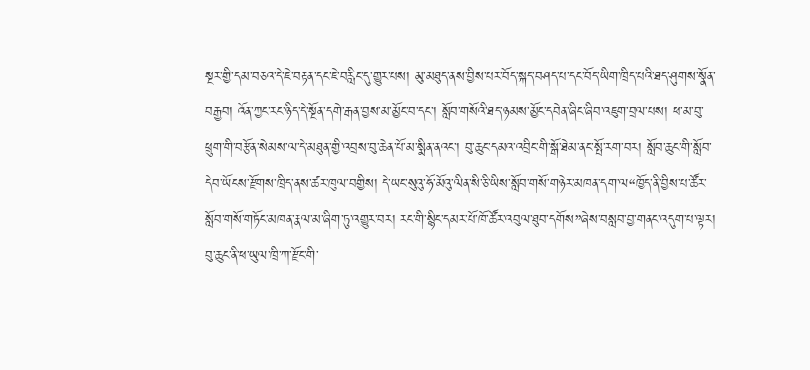སྔར་གྱི་དམ་བཅའ་དེ་ཇེ་བརྟན་དང་ཇེ་བརླིང་དུ་གྱུར་པས། མུ་མཐུད་ནས་བྱིས་པར་བོད་སྐད་བཤད་པ་དང་བོད་ཡིག་ཁྲིད་པའི་ཐད་ཤུགས་སྣོན་བརྒྱབ། འོན་ཀྱང་རང་ཉིད་དེ་སྔོན་དགེ་རྒན་བྱས་མ་མྱོང་བ་དང་། སློབ་གསོའི་ཐད་ཉམས་མྱོང་དབེན་ཞིང་ཞིབ་འཇུག་བྲལ་པས། ཕ་མ་བུ་ཕྲུག་གི་བརྩོན་སེམས་ལ་དེ་མཐུན་གྱི་འབྲས་བུ་ཆེན་པོ་མ་སྨིན་ནའང་། བུ་ཆུང་དམའ་འབྲིང་གི་སྒོ་ཐེམ་ནང་སྤོ་རག་བར། སློབ་ཆུང་གི་སློབ་དེབ་ཡོངས་རྫོགས་ཁྲིད་ནས་ཚར་ཁུལ་བགྱིས། དེ་ཡང་སུའུ་ཧོ་མོའུ་ལིན་སི་ཅི་ཡིས་སློབ་གསོ་གཉེར་མཁན་དག་ལ“ཁྱོད་ནི་བྱིས་པ་ཚོར་སློབ་གསོ་གཏོང་མཁན་རྣལ་མ་ཞིག་ཏུ་འགྱུར་བར། རང་གི་སྙིང་དམར་པོ་ཁོ་ཚོར་འབུལ་ཐུབ་དགོས”ཞེས་བསླབ་བྱ་གནང་འདུག་པ་ལྟར། བུ་ཆུང་ནི་ཕ་ཡུལ་ཁྲི་ཀ་རྫོང་གི་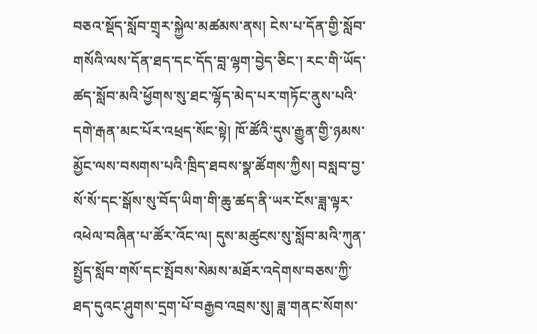བཅའ་སྡོད་སློབ་གྲྭར་སྐྱེལ་མཚམས་ནས། ངེས་པ་དོན་གྱི་སློབ་གསོའི་ལས་དོན་ཐད་དང་དོད་བླ་ལྷག་བྱེད་ཅིང་། རང་གི་ཡོད་ཚད་སློབ་མའི་ཕྱོགས་སུ་ཐང་ལྷོད་མེད་པར་གཏོང་ནུས་པའི་དགེ་རྒན་མང་པོར་འཕྲད་སོང་སྟེ། ཁོ་ཚོའི་དུས་རྒྱུན་གྱི་ཉམས་མྱོང་ལས་བསགས་པའི་ཁྲིད་ཐབས་སྣ་ཚོགས་ཀྱིས། བསླབ་བྱ་སོ་སོ་དང་སྒོས་སུ་བོད་ཡིག་གི་ཆུ་ཚད་ནི་ཡར་ངོས་ཟླ་ལྟར་འཕེལ་བཞིན་པ་ཚོར་འོང་ལ། དུས་མཚུངས་སུ་སློབ་མའི་ཀུན་སྤྱོད་སློབ་གསོ་དང་སྤོབས་སེམས་མཐོར་འདེགས་བཅས་ཀྱི་ཐད་དུའང་ཤུགས་དྲག་པོ་བརྒྱབ་འབྲས་སུ། ཟླ་གནང་སོགས་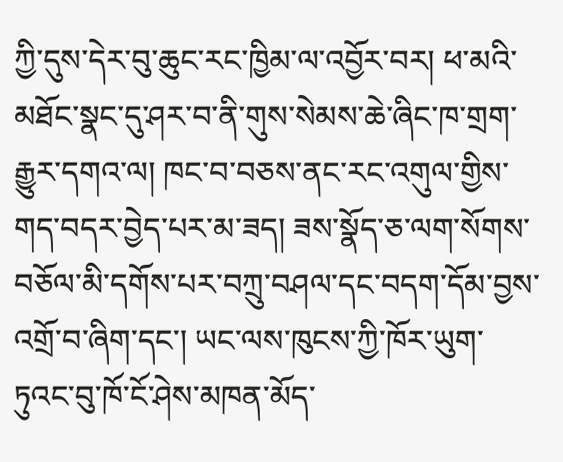ཀྱི་དུས་དེར་བུ་ཆུང་རང་ཁྱིམ་ལ་འབྱོར་བར། ཕ་མའི་མཐོང་སྣང་དུ་ཤར་བ་ནི་གུས་སེམས་ཆེ་ཞིང་ཁ་གྲག་རྒྱུར་དགའ་ལ། ཁང་བ་བཅས་ནང་རང་འགུལ་གྱིས་གད་བདར་བྱེད་པར་མ་ཟད། ཟས་སྣོད་ཅ་ལག་སོགས་བཅོལ་མི་དགོས་པར་བཀྲུ་བཤལ་དང་བདག་དོམ་བྱས་འགྲོ་བ་ཞིག་དང་། ཡང་ལས་ཁུངས་ཀྱི་ཁོར་ཡུག་ཏུའང་བུ་ཁོ་ངོ་ཤེས་མཁན་མོད་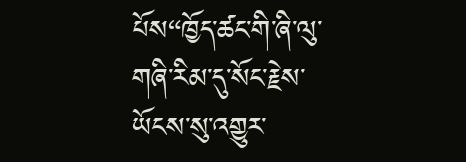པོས“ཁྱོད་ཚང་གི་ཞི་ལུ་གཞི་རིམ་དུ་སོང་རྗེས་ཡོངས་སུ་འགྱུར་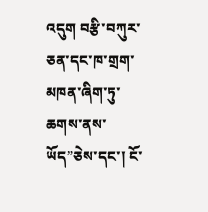འདུག བརྩི་བཀུར་ཅན་དང་ཁ་གྲག་མཁན་ཞིག་ཏུ་ཆགས་ནས་ཡོད”ཅེས་དང་། ངོ་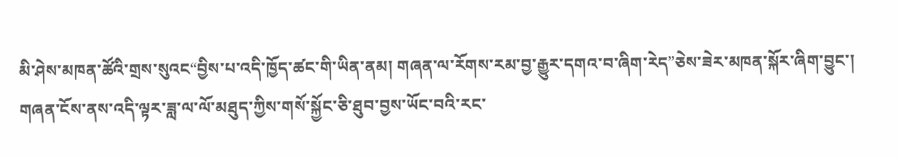མི་ཤེས་མཁན་ཚོའི་གྲས་སུའང“བྱིས་པ་འདི་ཁྱོད་ཚང་གི་ཡིན་ནམ། གཞན་ལ་རོགས་རམ་བྱ་རྒྱུར་དགའ་བ་ཞིག་རེད”ཅེས་ཟེར་མཁན་སྐོར་ཞིག་བྱུང་། གཞན་ངོས་ནས་འདི་ལྟར་ཟླ་ལ་ལོ་མཐུད་ཀྱིས་གསོ་སྐྱོང་ཅི་ཐུབ་བྱས་ཡོང་བའི་རང་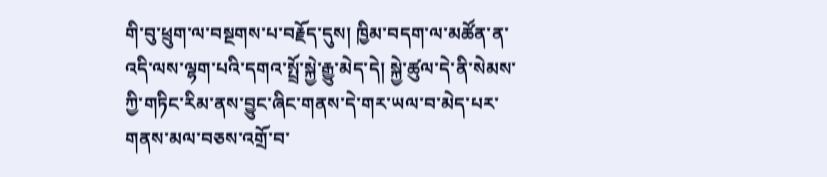གི་བུ་ཕྲུག་ལ་བསྔགས་པ་བརྗོད་དུས། ཁྱིམ་བདག་ལ་མཚོན་ན་འདི་ལས་ལྷག་པའི་དགའ་སྤྲོ་སྐྱེ་རྒྱུ་མེད་དེ། སྐྱེ་ཚུལ་དེ་ནི་སེམས་ཀྱི་གཏིང་རིམ་ནས་བྱུང་ཞིང་གནས་དེ་གར་ཡལ་བ་མེད་པར་གནས་མལ་བཅས་འགྲོ་བ་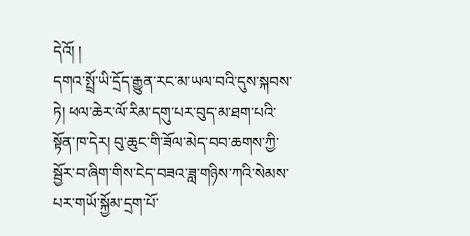དེའོ། །
དགའ་སྤྲོ་ཡི་དྲོད་རྒྱུན་རང་མ་ཡལ་བའི་དུས་སྐབས་ཏེ། ཕལ་ཆེར་ལོ་རིམ་དགུ་པར་བུད་མ་ཐག་པའི་སྟོན་ཁ་དེར། བུ་ཆུང་གི་ཟོལ་མེད་བབ་ཆགས་ཀྱི་སྦྱོར་བ་ཞིག་གིས་ངེད་བཟའ་ཟླ་གཉིས་ཀའི་སེམས་པར་གཡོ་སྐྱོམ་དྲག་པོ་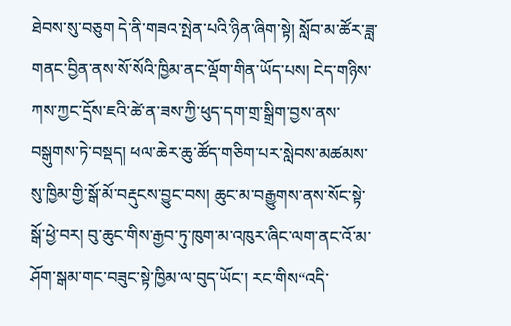ཐེབས་སུ་བཅུག དེ་ནི་གཟའ་སྤེན་པའི་ཉིན་ཞིག་སྟེ། སློབ་མ་ཚོར་ཟླ་གནང་བྱིན་ནས་སོ་སོའི་ཁྱིམ་ནང་ལྡོག་གིན་ཡོད་པས། ངེད་གཉིས་ཀས་ཀྱང་དྲོས་ཇའི་ཚེ་ན་ཟས་ཀྱི་ཕུད་དག་གྲ་སྒྲིག་བྱས་ནས་བསྒུགས་ཏེ་བསྡད། ཕལ་ཆེར་ཆུ་ཚོད་གཅིག་པར་སླེབས་མཚམས་སུ་ཁྱིམ་གྱི་སྒོ་མོ་བརྡུངས་བྱུང་བས། ཆུང་མ་བརྒྱུགས་ནས་སོང་སྟེ་སྒོ་ཕྱེ་བར། བུ་ཆུང་གིས་རྒྱབ་ཏུ་ཁུག་མ་འཁུར་ཞིང་ལག་ནང་འོ་མ་ཤོག་སྒམ་གང་བཟུང་སྟེ་ཁྱིམ་ལ་བུད་ཡོང་། རང་གིས“འདི་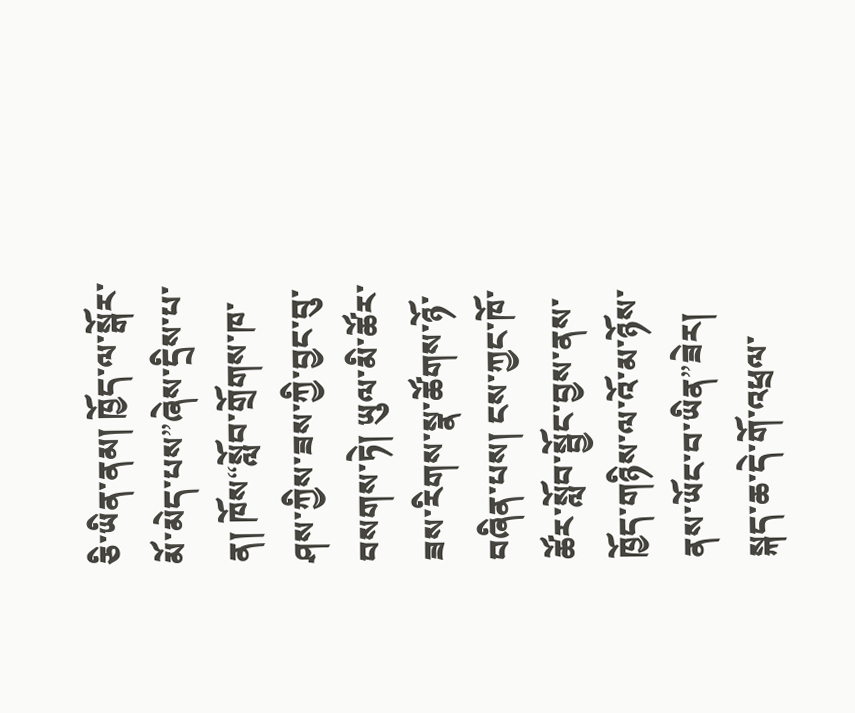ཅི་ཡིན་ནམ། ཁྱོད་ལ་སྒོར་མོ་མེད་པས”ཞེས་དྲིས་པ་ན། ཁོས“སློབ་གྲོགས་ཁ་ཤས་ཀྱིས་ཟས་ཀྱི་བྱང་བུ་བསགས་ཏེ། ཡུལ་མི་ཚོར་ཟས་རིགས་སྣ་ཚོགས་ཉོ་བཞིན་པས། ངས་ཀྱང་ཁོ་ཚོར་སློབ་སྦྱོང་བྱས་ནས་ཁྱོད་གཉིས་ལ་འོ་མ་ཉོས་ནས་ཡོང་བ་ཡིན”ཟེར། སྐད་ཆ་དེ་གོ་འཕྲལ་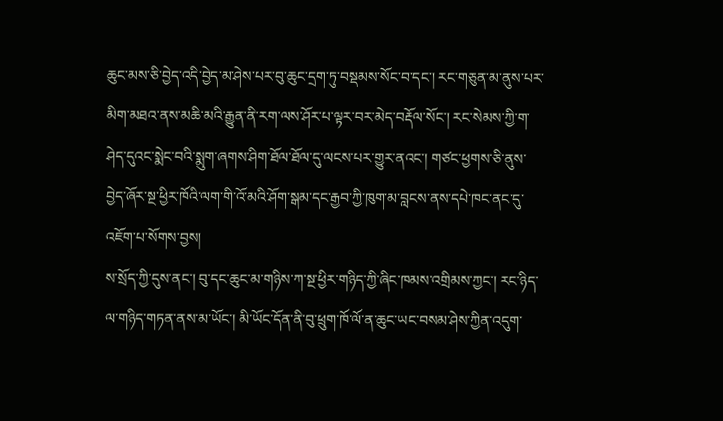ཆུང་མས་ཅི་བྱེད་འདི་བྱེད་མ་ཤེས་པར་བུ་ཆུང་དྲག་ཏུ་བསྡམས་སོང་བ་དང་། རང་གཅུན་མ་ནུས་པར་མིག་མཐའ་ནས་མཆི་མའི་རྒྱུན་ནི་རག་ལས་ཤོར་པ་ལྟར་བར་མེད་བརྡོལ་སོང་། རང་སེམས་ཀྱི་ག་ཤེད་དུའང་སྨེང་བའི་སྨུག་ཞགས་ཤིག་ཐོལ་ཐོལ་དུ་ལངས་པར་གྱུར་ནའང་། གཙང་ཕྱགས་ཅི་ནུས་བྱེད་ཞོར་སྔ་ཕྱིར་ཁོའི་ལག་གི་འོ་མའི་ཤོག་སྒམ་དང་རྒྱབ་ཀྱི་ཁུག་མ་བླངས་ནས་དཔེ་ཁང་ནང་དུ་འཇོག་པ་སོགས་བྱས།
ས་སྲོད་ཀྱི་དུས་ནང་། བུ་དང་ཆུང་མ་གཉིས་ཀ་སྔ་ཕྱིར་གཉིད་ཀྱི་ཞིང་ཁམས་འགྲིམས་ཀྱང་། རང་ཉིད་ལ་གཉིད་གཏན་ནས་མ་ཡོང་། མི་ཡོང་དོན་ནི་བུ་ཕྲུག་ཁོ་ལོ་ན་ཆུང་ཡང་བསམ་ཤེས་ཀྱིན་འདུག་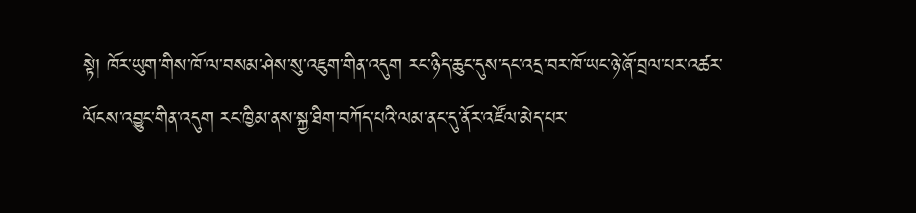སྟེ། ཁོར་ཡུག་གིས་ཁོ་ལ་བསམ་ཤེས་སུ་འཇུག་གིན་འདུག རང་ཉིད་ཆུང་དུས་དང་འདྲ་བར་ཁོ་ཡང་ཉེ་ཞོ་བྲལ་པར་འཚར་ལོངས་འབྱུང་གིན་འདུག རང་ཁྱིམ་ནས་སྐྱ་ཐིག་བཀོད་པའི་ལམ་ནང་དུ་ནོར་འཛོལ་མེད་པར་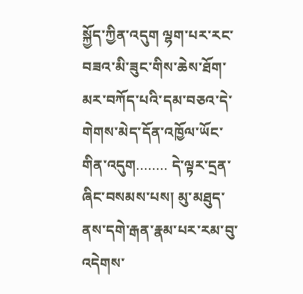སྐྱོད་ཀྱིན་འདུག ལྷག་པར་རང་བཟའ་མི་ཟུང་གིས་ཆེས་ཐོག་མར་བཀོད་པའི་དམ་བཅའ་དེ་གེགས་མེད་དོན་འཁྱོལ་ཡོང་གིན་འདུག........ དེ་ལྟར་དྲན་ཞིང་བསམས་པས། མུ་མཐུད་ནས་དགེ་རྒན་རྣམ་པར་རམ་བུ་འདེགས་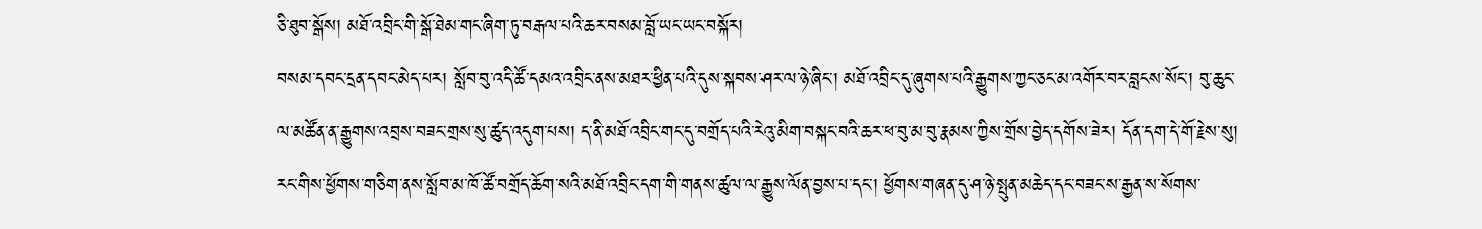ཅི་ཐུབ་སྒོས། མཐོ་འབྲིང་གི་སྒོ་ཐེམ་གང་ཞིག་ཏུ་བརྒལ་པའི་ཆར་བསམ་བློ་ཡང་ཡང་བསྐོར།
བསམ་དབང་དྲན་དབང་མེད་པར། སློབ་བུ་འདི་ཚོ་དམའ་འབྲིང་ནས་མཐར་ཕྱིན་པའི་དུས་སྐབས་ཤར་ལ་ཉེ་ཞིང་། མཐོ་འབྲིང་དུ་ཞུགས་པའི་རྒྱུགས་ཀྱང་ཅང་མ་འགོར་བར་བླངས་སོང་། བུ་ཆུང་ལ་མཚོན་ན་རྒྱུགས་འབྲས་བཟང་གྲས་སུ་ཚུད་འདུག་པས། ད་ནི་མཐོ་འབྲིང་གང་དུ་བགྲོད་པའི་རེའུ་མིག་བསྐང་བའི་ཆར་ཕ་བུ་མ་བུ་རྣམས་ཀྱིས་གྲོས་བྱེད་དགོས་ཟེར། དོན་དག་དེ་གོ་རྗེས་སུ། རང་གིས་ཕྱོགས་གཅིག་ནས་སློབ་མ་ཁོ་ཚོ་བགྲོད་ཆོག་སའི་མཐོ་འབྲིང་དག་གི་གནས་ཚུལ་ལ་རྒྱུས་ལོན་བྱས་པ་དང་། ཕྱོགས་གཞན་དུ་ཤ་ཉེ་སྤུན་མཆེད་དང་བཟང་ས་རྒྱན་ས་སོགས་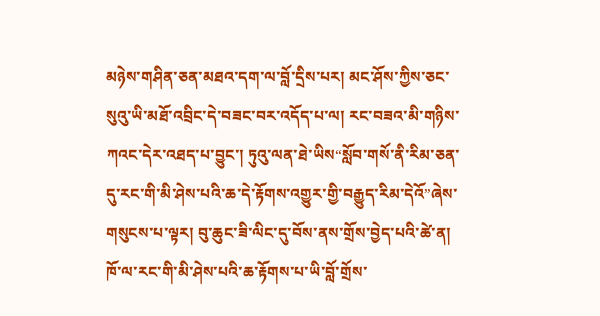མཉེས་གཤིན་ཅན་མཐའ་དག་ལ་བློ་དྲིས་པར། མང་ཤོས་ཀྱིས་ཅང་སུའུ་ཡི་མཐོ་འབྲིང་དེ་བཟང་བར་འདོད་པ་ལ། རང་བཟའ་མི་གཉིས་ཀའང་དེར་འཐད་པ་བྱུང་། ཏུའུ་ལན་ཐེ་ཡིས“སློབ་གསོ་ནི་རིམ་ཅན་དུ་རང་གི་མི་ཤེས་པའི་ཆ་དེ་རྟོགས་འགྱུར་གྱི་བརྒྱུད་རིམ་དེའོ”ཞེས་གསུངས་པ་ལྟར། བུ་ཆུང་ཟི་ལིང་དུ་བོས་ནས་གྲོས་བྱེད་པའི་ཚེ་ན། ཁོ་ལ་རང་གི་མི་ཤེས་པའི་ཆ་རྟོགས་པ་ཡི་བློ་གྲོས་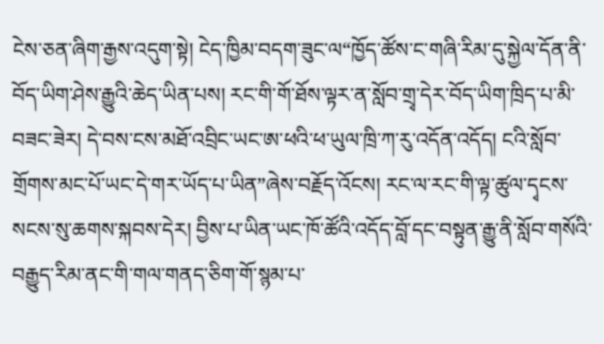ངེས་ཅན་ཞིག་རྒྱས་འདུག་སྟེ། ངེད་ཁྱིམ་བདག་ཟུང་ལ“ཁྱོད་ཚོས་ང་གཞི་རིམ་དུ་སྐྱེལ་དོན་ནི་བོད་ཡིག་ཤེས་རྒྱུའི་ཆེད་ཡིན་པས། རང་གི་གོ་ཐོས་ལྟར་ན་སློབ་གྲྭ་དེར་བོད་ཡིག་ཁྲིད་པ་མི་བཟང་ཟེར། དེ་བས་ངས་མཐོ་འབྲིང་ཡང་ཨ་ཕའི་ཕ་ཡུལ་ཁྲི་ཀ་རུ་འདོན་འདོད། ངའི་སློབ་གྲོགས་མང་པོ་ཡང་དེ་གར་ཡོད་པ་ཡིན”ཞེས་བརྗོད་འོངས། རང་ལ་རང་གི་ལྟ་ཚུལ་དྭངས་སངས་སུ་ཆགས་སྐབས་དེར། བྱིས་པ་ཡིན་ཡང་ཁོ་ཚོའི་འདོད་བློ་དང་བསྟུན་རྒྱུ་ནི་སློབ་གསོའི་བརྒྱུད་རིམ་ནང་གི་གལ་གནད་ཅིག་གོ་སྙམ་པ་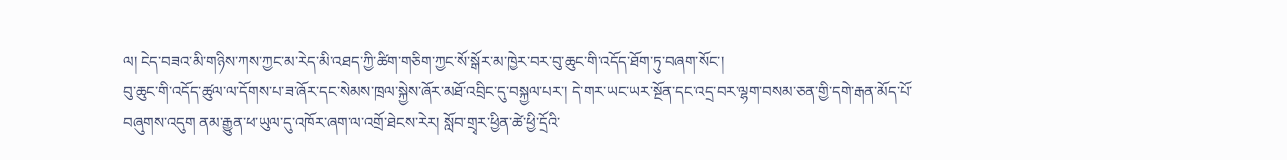ལ། ངེད་བཟའ་མི་གཉིས་ཀས་ཀྱང་མ་རེད་མི་འཐད་ཀྱི་ཚིག་གཅིག་ཀྱང་སོ་སྒོར་མ་ཁྱེར་བར་བུ་ཆུང་གི་འདོད་ཐོག་ཏུ་བཞག་སོང་།
བུ་ཆུང་གི་འདོད་ཚུལ་ལ་དོགས་པ་ཟ་ཞོར་དང་སེམས་ཁྲལ་སྐྱེས་ཞོར་མཐོ་འབྲིང་དུ་བསྐྱལ་པར་། དེ་གར་ཡང་ཡར་སྔོན་དང་འདྲ་བར་ལྷག་བསམ་ཅན་གྱི་དགེ་རྒན་མོད་པོ་བཞུགས་འདུག ནམ་རྒྱུན་ཕ་ཡུལ་དུ་འཁོར་ཞག་ལ་འགྲོ་ཐེངས་རེར། སློབ་གྲྭར་ཕྱིན་ཚེ་ཕྱི་དྲོའི་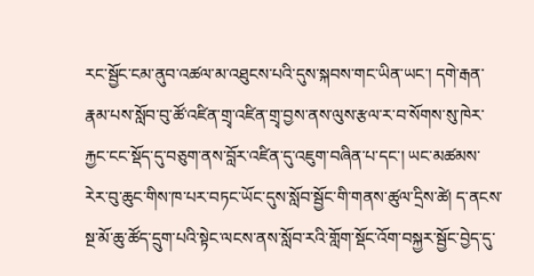རང་སྦྱོང་ངམ་ནུབ་འཚལ་མ་འཐུངས་པའི་དུས་སྐབས་གང་ཡིན་ཡང་། དགེ་རྒན་རྣམ་པས་སློབ་བུ་ཚོ་འཛིན་གྲྭ་འཛིན་གྲྭ་བྱས་ནས་ལུས་རྩལ་ར་བ་སོགས་སུ་ཁེར་རྐྱང་ངང་སྡོད་དུ་བཅུག་ནས་བློར་འཛིན་དུ་འཇུག་བཞིན་པ་དང་། ཡང་མཚམས་རེར་བུ་ཆུང་གིས་ཁ་པར་བཏང་ཡོང་དུས་སློབ་སྦྱོང་གི་གནས་ཚུལ་དྲིས་ཚེ། ད་ནངས་སྔ་མོ་ཆུ་ཚོད་དྲུག་པའི་སྟེང་ལངས་ནས་སློབ་རའི་གློག་སྡོང་འོག་བསྐྱར་སྦྱོང་བྱེད་དུ་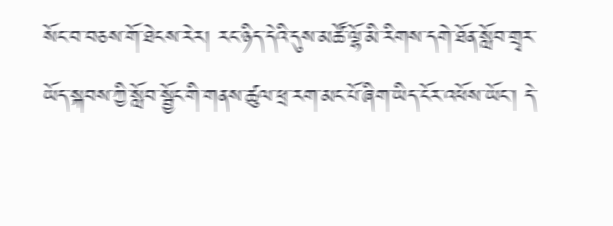སོང་བ་བཅས་གོ་ཐེངས་རེར། རང་ཉིད་དེའི་དུས་མཚོ་ལྷོ་མི་རིགས་དགེ་ཐོན་སློབ་གྲྭར་ཡོད་སྐབས་ཀྱི་སློབ་སྦྱོང་གི་གནས་ཚུལ་ཕྲ་རག་མང་པོ་ཞིག་ཡིད་ངོར་འཕོས་ཡོང་། དེ་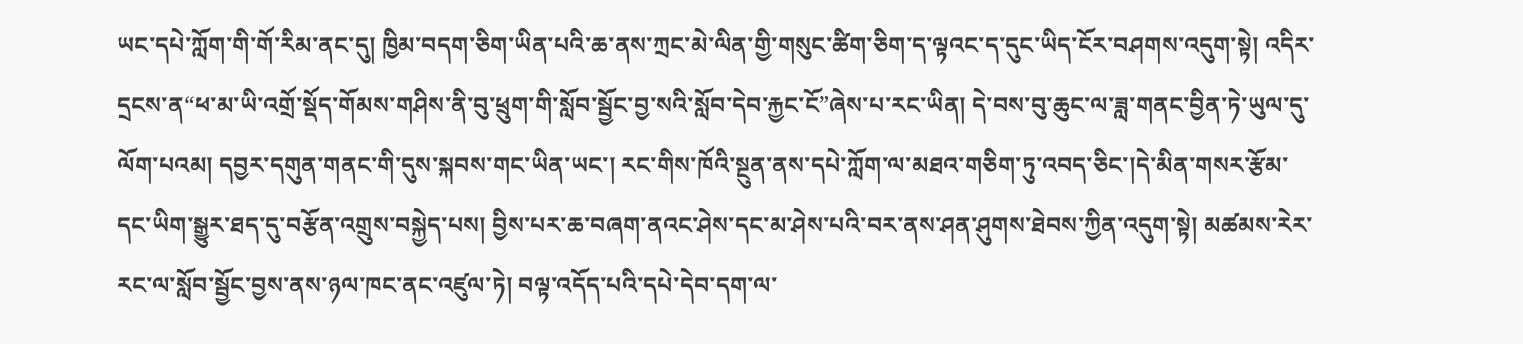ཡང་དཔེ་ཀློག་གི་གོ་རིམ་ནང་དུ། ཁྱིམ་བདག་ཅིག་ཡིན་པའི་ཆ་ནས་ཀྲང་མེ་ལིན་གྱི་གསུང་ཚིག་ཅིག་ད་ལྟའང་ད་དུང་ཡིད་ངོར་བཤགས་འདུག་སྟེ། འདིར་དྲངས་ན“ཕ་མ་ཡི་འགྲོ་སྡོད་གོམས་གཤིས་ནི་བུ་ཕྲུག་གི་སློབ་སྦྱོང་བྱ་སའི་སློབ་དེབ་རྐྱང་ངོ”ཞེས་པ་རང་ཡིན། དེ་བས་བུ་ཆུང་ལ་ཟླ་གནང་བྱིན་ཏེ་ཡུལ་དུ་ལོག་པའམ། དབྱར་དགུན་གནང་གི་དུས་སྐབས་གང་ཡིན་ཡང་། རང་གིས་ཁོའི་སྔུན་ནས་དཔེ་ཀློག་ལ་མཐའ་གཅིག་ཏུ་འབད་ཅིང་།དེ་མིན་གསར་རྩོམ་དང་ཡིག་སྒྱུར་ཐད་དུ་བརྩོན་འགྲུས་བསྐྱེད་པས། བྱིས་པར་ཆ་བཞག་ནའང་ཤེས་དང་མ་ཤེས་པའི་བར་ནས་ཤན་ཤུགས་ཐེབས་ཀྱིན་འདུག་སྟེ། མཚམས་རེར་རང་ལ་སློབ་སྦྱོང་བྱས་ནས་ཉལ་ཁང་ནང་འཛུལ་ཏེ། བལྟ་འདོད་པའི་དཔེ་དེབ་དག་ལ་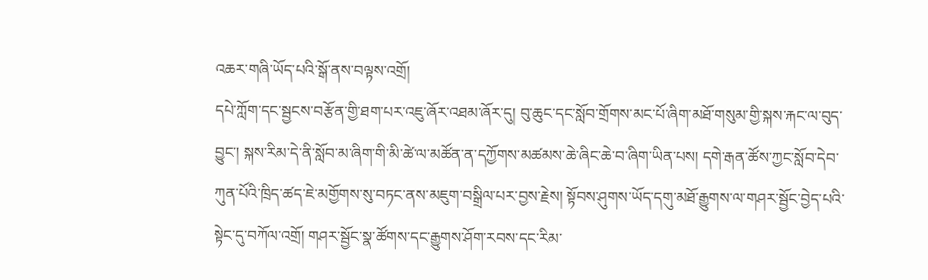འཆར་གཞི་ཡོད་པའི་སྒོ་ནས་བལྟས་འགྲོ།
དཔེ་ཀློག་དང་སྦྱངས་བརྩོན་གྱི་ཐག་པར་འཇུ་ཞོར་འཐམ་ཞོར་དུ། བུ་ཆུང་དང་སློབ་གྲོགས་མང་པོ་ཞིག་མཐོ་གསུམ་གྱི་སྐས་རྐང་ལ་བུད་བྱུང་། སྐས་རིམ་དེ་ནི་སློབ་མ་ཞིག་གི་མི་ཚེ་ལ་མཚོན་ན་དཀྱོགས་མཚམས་ཆེ་ཞིང་ཆེ་བ་ཞིག་ཡིན་པས། དགེ་རྒན་ཚོས་ཀྱང་སློབ་དེབ་ཀུན་པོའི་ཁྲིད་ཚད་ཇེ་མགྱོགས་སུ་བཏང་ནས་མཇུག་བསྒྲིལ་པར་བྱས་རྗེས། སྟོབས་ཤུགས་ཡོད་དགུ་མཐོ་རྒྱུགས་ལ་གཤར་སྦྱོང་བྱེད་པའི་སྟེང་དུ་བཀོལ་འགྲོ། གཤར་སྦྱོང་སྣ་ཚོགས་དང་རྒྱུགས་ཤོག་རབས་དང་རིམ་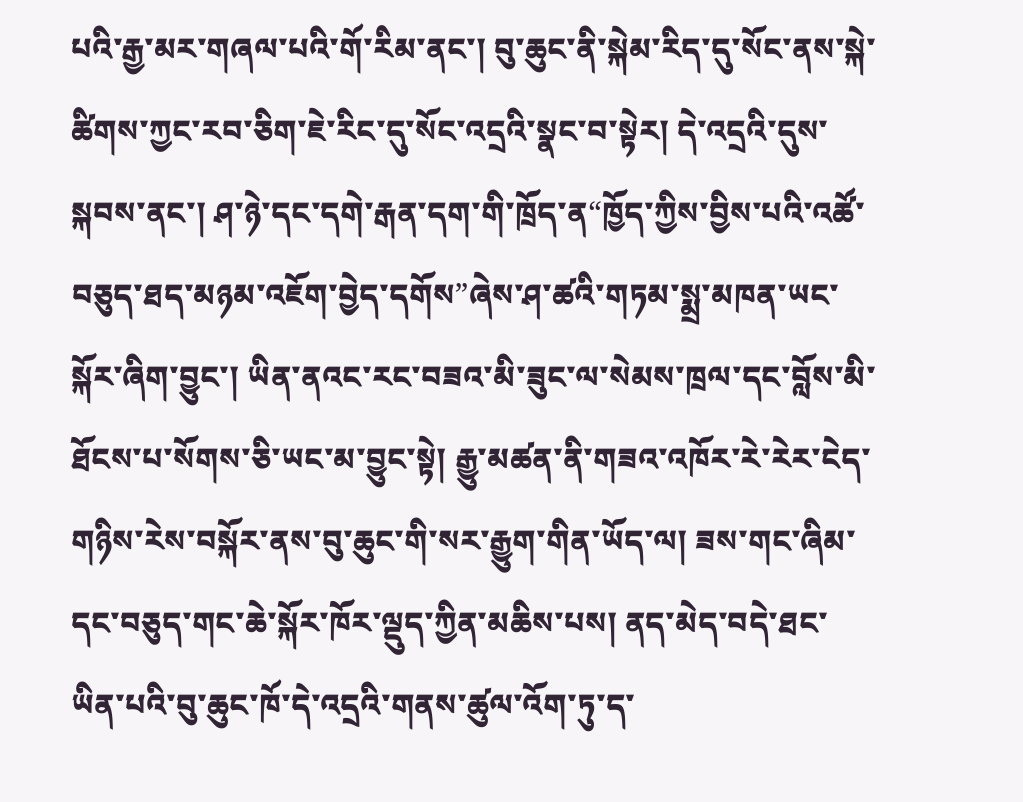པའི་རྒྱ་མར་གཞལ་པའི་གོ་རིམ་ནང་། བུ་ཆུང་ནི་སྐེམ་རིད་དུ་སོང་ནས་སྐེ་ཚིགས་ཀྱང་རབ་ཅིག་ཇེ་རིང་དུ་སོང་འདྲའི་སྣང་བ་སྟེར། དེ་འདྲའི་དུས་སྐབས་ནང་། ཤ་ཉེ་དང་དགེ་རྒན་དག་གི་ཁྲོད་ན“ཁྱོད་ཀྱིས་བྱིས་པའི་འཚོ་བཅུད་ཐད་མཉམ་འཇོག་བྱེད་དགོས”ཞེས་ཤ་ཚའི་གཏམ་སྨྲ་མཁན་ཡང་སྐོར་ཞིག་བྱུང་། ཡིན་ནའང་རང་བཟའ་མི་ཟུང་ལ་སེམས་ཁྲལ་དང་བློས་མི་ཐོངས་པ་སོགས་ཅི་ཡང་མ་བྱུང་སྟེ། རྒྱུ་མཚན་ནི་གཟའ་འཁོར་རེ་རེར་ངེད་གཉིས་རེས་བསྐོར་ནས་བུ་ཆུང་གི་སར་རྒྱུག་གིན་ཡོད་ལ། ཟས་གང་ཞིམ་དང་བཅུད་གང་ཆེ་སྐོར་ཁོར་ལྡུད་ཀྱིན་མཆིས་པས། ནད་མེད་བདེ་ཐང་ཡིན་པའི་བུ་ཆུང་ཁོ་དེ་འདྲའི་གནས་ཚུལ་འོག་ཏུ་ད་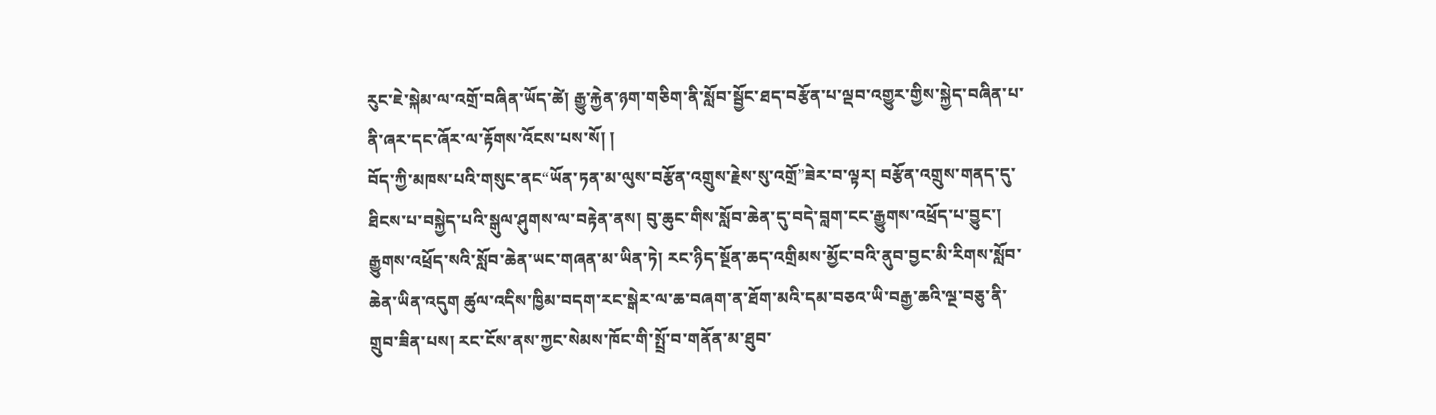རུང་ཇེ་སྐེམ་ལ་འགྲོ་བཞིན་ཡོད་ཚེ། རྒྱུ་རྐྱེན་ཉག་གཅིག་ནི་སློབ་སྦྱོང་ཐད་བརྩོན་པ་ལྡབ་འགྱུར་གྱིས་སྐྱེད་བཞིན་པ་ནི་ཞར་དང་ཞོར་ལ་རྟོགས་འོངས་པས་སོ། །
བོད་ཀྱི་མཁས་པའི་གསུང་ནང“ཡོན་ཏན་མ་ལུས་བརྩོན་འགྲུས་རྗེས་སུ་འགྲོ”ཟེར་བ་ལྟར། བརྩོན་འགྲུས་གནད་དུ་ཐིངས་པ་བསྐྱེད་པའི་སྒུལ་ཤུགས་ལ་བརྟེན་ནས། བུ་ཆུང་གིས་སློབ་ཆེན་དུ་བདེ་བླག་ངང་རྒྱུགས་འཕྲོད་པ་བྱུང་། རྒྱུགས་འཕྲོད་སའི་སློབ་ཆེན་ཡང་གཞན་མ་ཡིན་ཏེ། རང་ཉིད་སྔོན་ཆད་འགྲིམས་མྱོང་བའི་ནུབ་བྱང་མི་རིགས་སློབ་ཆེན་ཡིན་འདུག ཚུལ་འདིས་ཁྱིམ་བདག་རང་སྒེར་ལ་ཆ་བཞག་ན་ཐོག་མའི་དམ་བཅའ་ཡི་བརྒྱ་ཆའི་ལྔ་བཅུ་ནི་གྲུབ་ཟིན་པས། རང་ངོས་ནས་ཀྱང་སེམས་ཁོང་གི་སྤྲོ་བ་གནོན་མ་ཐུབ་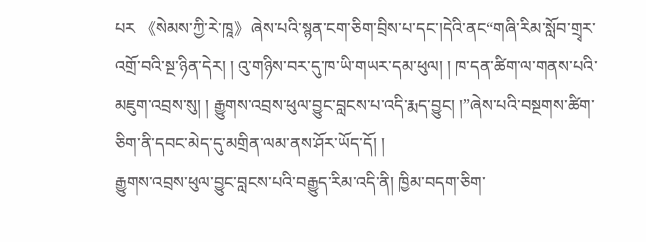པར 《སེམས་ཀྱི་རེ་ཁཱ》ཞེས་པའི་སྙན་ངག་ཅིག་བྲིས་པ་དང་།དེའི་ནང“གཞི་རིམ་སློབ་གྲྭར་འགྲོ་བའི་སྔ་ཉིན་དེར། ། འུ་གཉིས་བར་དུ་ཁ་ཡི་གཡར་དམ་ཕུལ། ། ཁ་དན་ཚིག་ལ་གནས་པའི་མཇུག་འབྲས་སུ། ། རྒྱུགས་འབྲས་ཕུལ་བྱུང་བླངས་པ་འདི་རྨད་བྱུང། །”ཞེས་པའི་བསྔགས་ཚིག་ཅིག་ནི་དབང་མེད་དུ་མགྲིན་ལམ་ནས་ཤོར་ཡོད་དོ། །
རྒྱུགས་འབྲས་ཕུལ་བྱུང་བླངས་པའི་བརྒྱུད་རིམ་འདི་ནི། ཁྱིམ་བདག་ཅིག་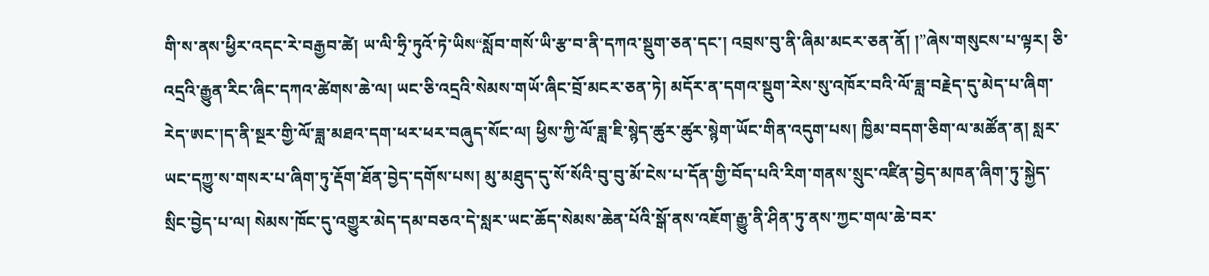གི་ས་ནས་ཕྱིར་འདང་རེ་བརྒྱབ་ཚེ། ཡ་ལི་ཧྲི་ཏུའོ་ཏེ་ཡིས“སློབ་གསོ་ཡི་རྩ་བ་ནི་དཀའ་སྡུག་ཅན་དང་། འབྲས་བུ་ནི་ཞིམ་མངར་ཅན་ནོ། །”ཞེས་གསུངས་པ་ལྟར། ཅི་འདྲའི་རྒྱུན་རིང་ཞིང་དཀའ་ཚེགས་ཆེ་ལ། ཡང་ཅི་འདྲའི་སེམས་གཡོ་ཞིང་བྲོ་མངར་ཅན་ཏེ། མདོར་ན་དགའ་སྡུག་རེས་སུ་འཁོར་བའི་ལོ་ཟླ་བརྗེད་དུ་མེད་པ་ཞིག་རེད་ཨང་།ད་ནི་སྔར་གྱི་ལོ་ཟླ་མཐའ་དག་ཕར་ཕར་བཞུད་སོང་ལ། ཕྱིས་ཀྱི་ལོ་ཟླ་ཇི་སྙེད་ཚུར་ཚུར་སྙེག་ཡོང་གིན་འདུག་པས། ཁྱིམ་བདག་ཅིག་ལ་མཚོན་ན། སླར་ཡང་དཀྱུ་ས་གསར་པ་ཞིག་ཏུ་རྡོག་ཐོན་བྱེད་དགོས་པས། མུ་མཐུད་དུ་སོ་སོའི་བུ་བུ་མོ་ངེས་པ་དོན་གྱི་བོད་པའི་རིག་གནས་སྲུང་འཛིན་བྱེད་མཁན་ཞིག་ཏུ་སྐྱེད་སྲིང་བྱེད་པ་ལ། སེམས་ཁོང་དུ་འགྱུར་མེད་དམ་བཅའ་དེ་སླར་ཡང་ཆོད་སེམས་ཆེན་པོའི་སྒོ་ནས་འཇོག་རྒྱུ་ནི་ཤིན་ཏུ་ནས་ཀྱང་གལ་ཆེ་བར་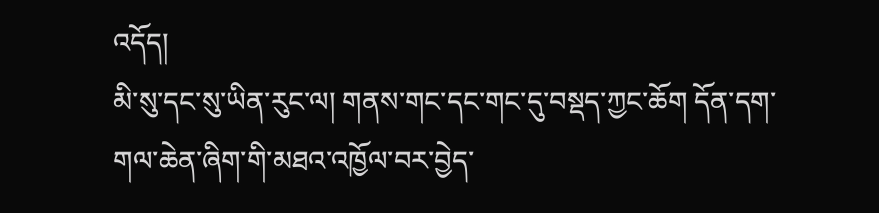འདོད།
མི་སུ་དང་སུ་ཡིན་རུང་ལ། གནས་གང་དང་གང་དུ་བསྡད་ཀྱང་ཆོག དོན་དག་གལ་ཆེན་ཞིག་གི་མཐའ་འཁྱོལ་བར་བྱེད་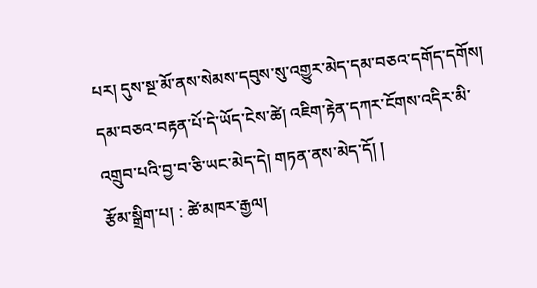པར། དུས་སྔ་མོ་ནས་སེམས་དབུས་སུ་འགྱུར་མེད་དམ་བཅའ་དགོད་དགོས། དམ་བཅའ་བརྟན་པོ་དེ་ཡོད་ངེས་ཚེ། འཇིག་རྟེན་དཀར་ངོགས་འདིར་མི་འགྲུབ་པའི་བྱ་བ་ཅི་ཡང་མེད་དེ། གཏན་ནས་མེད་དོ། །
རྩོམ་སྒྲིག་པ། : ཚེ་མཁར་རྒྱལ།